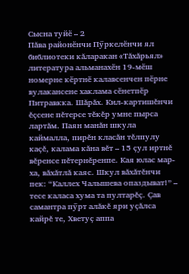Сысна туйӗ – 2
Пăва районӗнчи Пӳркелӗнчи ял библиотеки кăларакан «Тăхăрьял» литература альманахӗн 19-мӗш номерне кӗртнӗ калавсенчен пӗрне вулакансене хаклама сӗнетпӗр
Питравкка. Шăрăх. Кил-картишěнчи ěçсене пěтерсе тěкěр умне пырса лартăм. Паян манăн шкула каймалла, пирěн класăн тěлпулу каçě, калама кăна вěт – 15 çул иртнě вěренсе пěтернěренпе. Кая юлас мар-ха, вăхăтлă каяс. Шкул вăхăтěнчи пек: “Каллех Чалышева опаздыват!” – тесе каласа хума та пултарěç. Çав самантра пӳрт алăкě яри уçăлса кайрě те, Хветуç аппа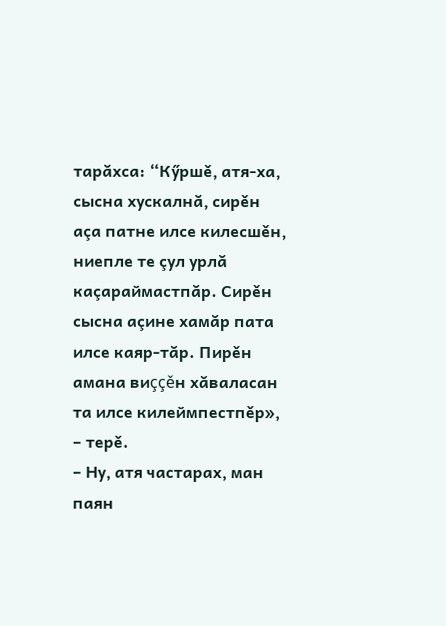тарăхса: “Кӳршě, атя-ха, сысна хускалнă, сирěн аçа патне илсе килесшěн, ниепле те çул урлă каçараймастпăр. Сирěн сысна аçине хамăр пата илсе каяр-тăр. Пирěн амана виççěн хăваласан та илсе килеймпестпěр», – терě.
– Ну, атя частарах, ман паян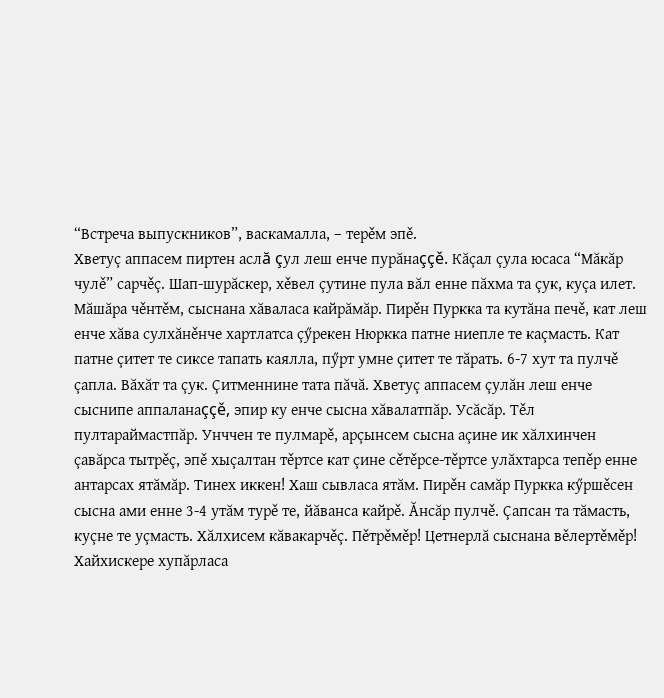“Встреча выпускников”, васкамалла, – терěм эпě.
Хветуç аппасем пиртен аслă çул леш енче пурăнаççě. Кăçал çула юсаса “Мăкăр чулě” сарчěç. Шап-шурăскер, хěвел çутине пула вăл енне пăхма та çук, куçа илет. Мăшăра чěнтěм, сыснана хăваласа кайрăмăр. Пирěн Пуркка та кутăна печě, кат леш енче хăва сулхăнěнче хартлатса çӳрекен Нюркка патне ниепле те каçмасть. Кат патне çитет те сиксе тапать каялла, пӳрт умне çитет те тăрать. 6-7 хут та пулчě çапла. Вăхăт та çук. Çитменнине тата пăчă. Хветуç аппасем çулăн леш енче сыснипе аппаланаççě, эпир ку енче сысна хăвалатпăр. Усăсăр. Тěл пултараймастпăр. Унччен те пулмарě, арçынсем сысна аçине ик хăлхинчен çавăрса тытрěç, эпě хыçалтан тěртсе кат çине сěтěрсе-тěртсе улăхтарса тепěр енне антарсах ятăмăр. Тинех иккен! Хаш сывласа ятăм. Пирěн самăр Пуркка кӳршěсен сысна ами енне 3-4 утăм турě те, йăванса кайрě. Ăнсăр пулчě. Çапсан та тăмасть, куçне те уçмасть. Хăлхисем кăвакарчěç. Пěтрěмěр! Цетнерлă сыснана вěлертěмěр! Хайхискере хупăрласа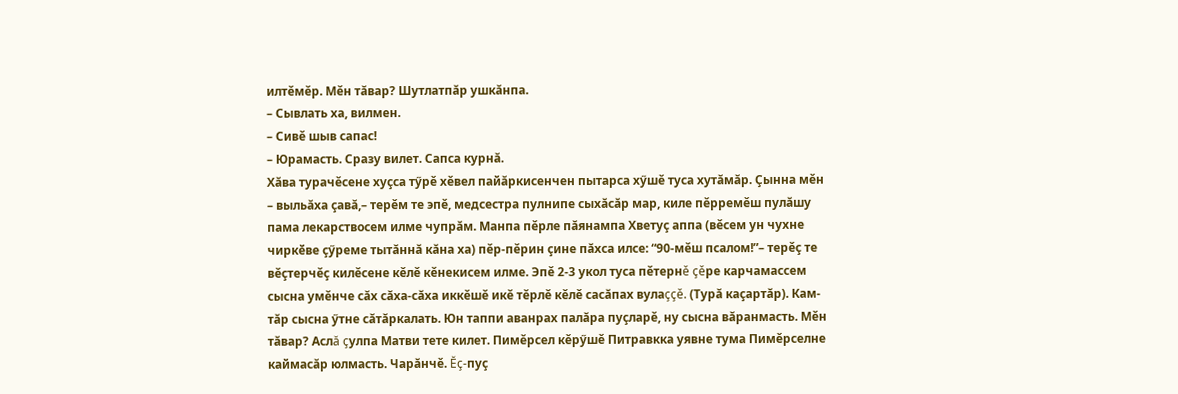илтěмěр. Мěн тăвар? Шутлатпăр ушкăнпа.
– Сывлать ха, вилмен.
– Сивě шыв сапас!
– Юрамасть. Сразу вилет. Сапса курнă.
Хăва турачěсене хуçса тӳрě хěвел пайăркисенчен пытарса хӳшě туса хутăмăр. Çынна мěн – выльăха çавă,– терěм те эпě, медсестра пулнипе сыхăсăр мар, киле пěрремěш пулăшу пама лекарствосем илме чупрăм. Манпа пěрле пăянампа Хветуç аппа (вěсем ун чухне чиркӗве çӳреме тытăннă кăна ха) пěр-пěрин çине пăхса илсе: “90-мěш псалом!”– терěç те вěçтерчěç килěсене кěлě кěнекисем илме. Эпě 2-3 укол туса пěтернě çěре карчамассем сысна умěнче сăх сăха-сăха иккěшě икě тěрлě кěлě сасăпах вулаççě. (Турă каçартăр). Кам-тăр сысна ӳтне сăтăркалать. Юн таппи аванрах палăра пуçларě, ну сысна вăранмасть. Мěн тăвар? Аслă çулпа Матви тете килет. Пимěрсел кěрӳшě Питравкка уявне тума Пимěрселне каймасăр юлмасть. Чарăнчě. Ĕç-пуç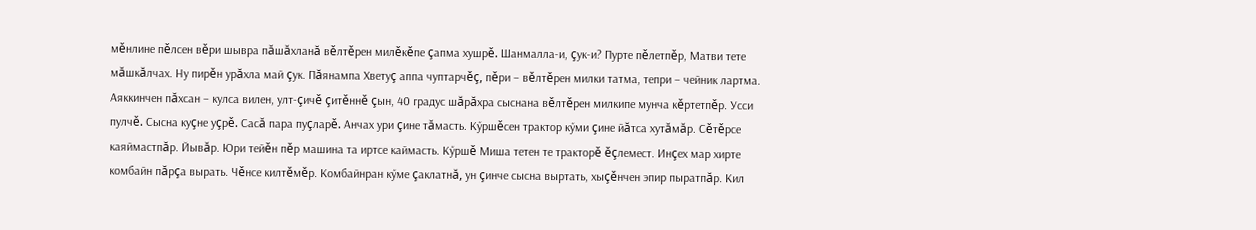мěнлине пěлсен вěри шывра пăшăхланă вěлтěрен милěкěпе çапма хушрě. Шанмалла-и, çук-и? Пурте пěлетпěр, Матви тете мăшкăлчах. Ну пирěн урăхла май çук. Пăянампа Хветуç аппа чуптарчěç, пěри – вěлтěрен милки татма, тепри – чейник лартма. Аяккинчен пăхсан – кулса вилен, улт-çичě çитěннě çын, 40 градус шăрăхра сыснана вěлтěрен милкипе мунча кěртетпěр. Усси пулчě. Сысна куçне уçрě. Сасă пара пуçларě. Анчах ури çине тăмасть. Кӳршěсен трактор кӳми çине йăтса хутăмăр. Сěтěрсе каяймастпăр. Йывăр. Юри тейěн пěр машина та иртсе каймасть. Кӳршě Миша тетен те тракторě ěçлемест. Инçех мар хирте комбайн пăрçа вырать. Чěнсе килтěмěр. Комбайнран кӳме çаклатнă, ун çинче сысна выртать, хыçěнчен эпир пыратпăр. Кил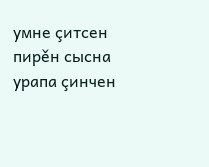умне çитсен пирěн сысна урапа çинчен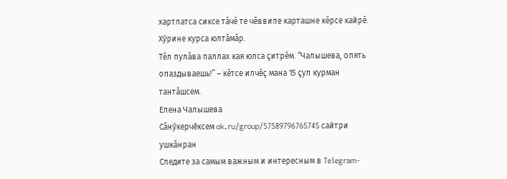хартлатса сиксе тăчě те чěввипе карташне кěрсе кайрě. Хӳрине курса юлтăмăр.
Тěл пулăва паллах кая юлса çитрěм. “Чалышева, опять опаздываешь!” – кěтсе илчěç мана 15 çул курман тантăшсем.
Елена Чалышева
Сăнӳкерчӗксем ok.ru/group/57589796765745 сайтри ушкăнран
Следите за самым важным и интересным в Telegram-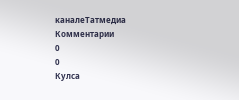каналеТатмедиа
Комментарии
0
0
Кулса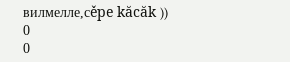вилмелле,сěpe kăcăk ))
0
0